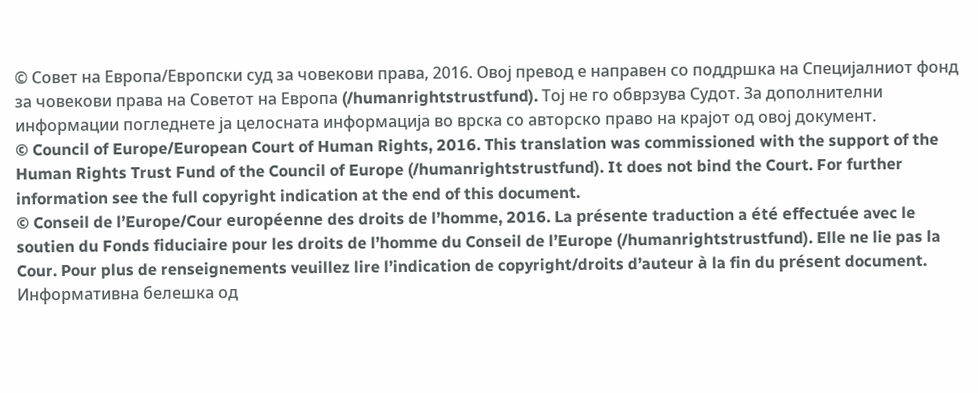© Совет на Европа/Европски суд за човекови права, 2016. Овој превод е направен со поддршка на Специјалниот фонд за човекови права на Советот на Европа (/humanrightstrustfund). Тој не го обврзува Судот. За дополнителни информации погледнете ја целосната информација во врска со авторско право на крајот од овој документ.
© Council of Europe/European Court of Human Rights, 2016. This translation was commissioned with the support of the Human Rights Trust Fund of the Council of Europe (/humanrightstrustfund). It does not bind the Court. For further information see the full copyright indication at the end of this document.
© Conseil de l’Europe/Cour européenne des droits de l’homme, 2016. La présente traduction a été effectuée avec le soutien du Fonds fiduciaire pour les droits de l’homme du Conseil de l’Europe (/humanrightstrustfund). Elle ne lie pas la Cour. Pour plus de renseignements veuillez lire l’indication de copyright/droits d’auteur à la fin du présent document.
Информативна белешка од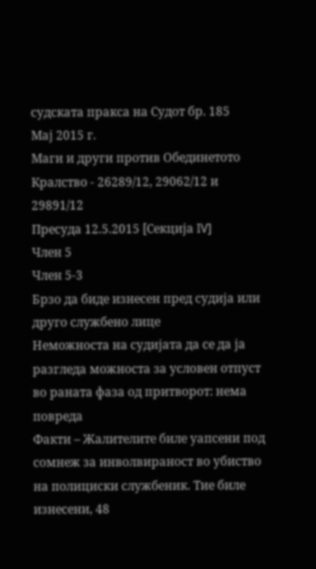судската пракса на Судот бр. 185
Мај 2015 г.
Маги и други против Обединетото Кралство - 26289/12, 29062/12 и 29891/12
Пресуда 12.5.2015 [Секција IV]
Член 5
Член 5-3
Брзо да биде изнесен пред судија или друго службено лице
Неможноста на судијата да се да ја разгледа можноста за условен отпуст во раната фаза од притворот: нема повреда
Факти – Жалителите биле уапсени под сомнеж за инволвираност во убиство на полициски службеник. Тие биле изнесени, 48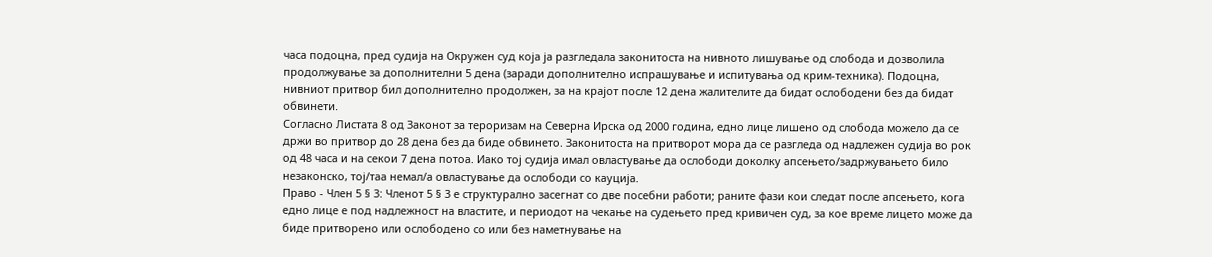часа подоцна, пред судија на Окружен суд која ја разгледала законитоста на нивното лишување од слобода и дозволила продолжување за дополнителни 5 дена (заради дополнително испрашување и испитувања од крим-техника). Подоцна, нивниот притвор бил дополнително продолжен, за на крајот после 12 дена жалителите да бидат ослободени без да бидат обвинети.
Согласно Листата 8 од Законот за тероризам на Северна Ирска од 2000 година, едно лице лишено од слобода можело да се држи во притвор до 28 дена без да биде обвинето. Законитоста на притворот мора да се разгледа од надлежен судија во рок од 48 часа и на секои 7 дена потоа. Иако тој судија имал овластување да ослободи доколку апсењето/задржувањето било незаконско, тој/таа немал/а овластување да ослободи со кауција.
Право - Член 5 § 3: Членот 5 § 3 е структурално засегнат со две посебни работи; раните фази кои следат после апсењето, кога едно лице е под надлежност на властите, и периодот на чекање на судењето пред кривичен суд, за кое време лицето може да биде притворено или ослободено со или без наметнување на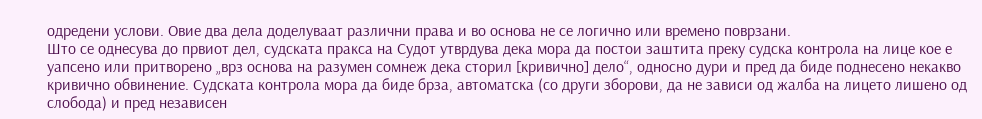одредени услови. Овие два дела доделуваат различни права и во основа не се логично или времено поврзани.
Што се однесува до првиот дел, судската пракса на Судот утврдува дека мора да постои заштита преку судска контрола на лице кое е уапсено или притворено „врз основа на разумен сомнеж дека сторил [кривично] дело“, односно дури и пред да биде поднесено некакво кривично обвинение. Судската контрола мора да биде брза, автоматска (со други зборови, да не зависи од жалба на лицето лишено од слобода) и пред независен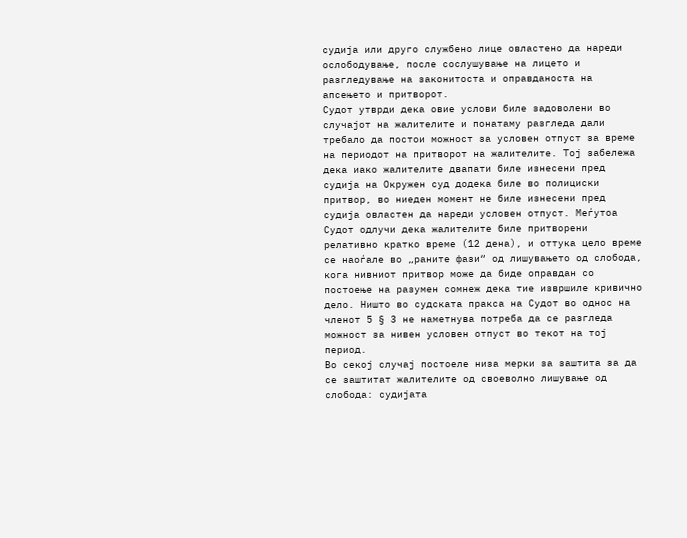судија или друго службено лице овластено да нареди ослободување, после сослушување на лицето и разгледување на законитоста и оправданоста на апсењето и притворот.
Судот утврди дека овие услови биле задоволени во случајот на жалителите и понатаму разгледа дали требало да постои можност за условен отпуст за време на периодот на притворот на жалителите. Тој забележа дека иако жалителите двапати биле изнесени пред судија на Окружен суд додека биле во полициски притвор, во ниеден момент не биле изнесени пред судија овластен да нареди условен отпуст. Меѓутоа Судот одлучи дека жалителите биле притворени релативно кратко време (12 дена), и оттука цело време се наоѓале во „раните фази“ од лишувањето од слобода, кога нивниот притвор може да биде оправдан со постоење на разумен сомнеж дека тие извршиле кривично дело. Ништо во судската пракса на Судот во однос на членот 5 § 3 не наметнува потреба да се разгледа можност за нивен условен отпуст во текот на тој период.
Во секој случај постоеле низа мерки за заштита за да се заштитат жалителите од своеволно лишување од слобода: судијата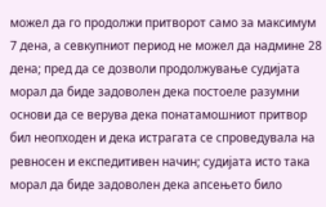можел да го продолжи притворот само за максимум 7 дена, а севкупниот период не можел да надмине 28 дена; пред да се дозволи продолжување судијата морал да биде задоволен дека постоеле разумни основи да се верува дека понатамошниот притвор бил неопходен и дека истрагата се спроведувала на ревносен и експедитивен начин; судијата исто така морал да биде задоволен дека апсењето било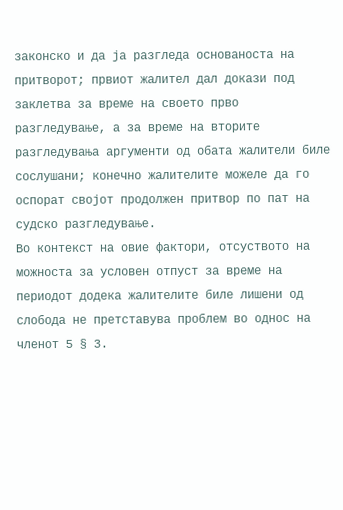законско и да ја разгледа основаноста на притворот; првиот жалител дал докази под заклетва за време на своето прво разгледување, а за време на вторите разгледувања аргументи од обата жалители биле сослушани; конечно жалителите можеле да го оспорат својот продолжен притвор по пат на судско разгледување.
Во контекст на овие фактори, отсуството на можноста за условен отпуст за време на периодот додека жалителите биле лишени од слобода не претставува проблем во однос на членот 5 § 3.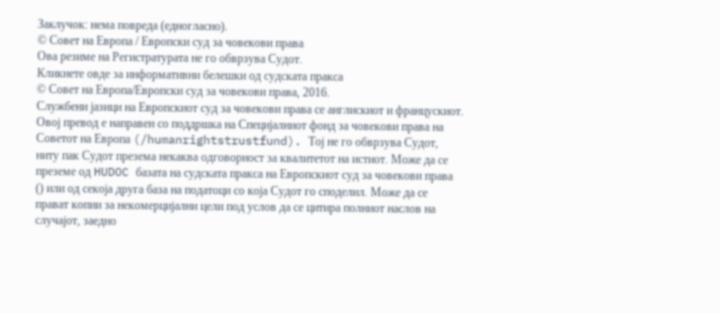Заклучок: нема повреда (едногласно).
© Совет на Европа / Европски суд за човекови права
Ова резиме на Регистратурата не го обврзува Судот.
Кликнете овде за информативни белешки од судската пракса
© Совет на Европа/Европски суд за човекови права, 2016.
Службени јазици на Европскиот суд за човекови права се англискиот и францускиот. Овој превод е направен со поддршка на Специјалниот фонд за човекови права на Советот на Европа (/humanrightstrustfund). Тој не го обврзува Судот, ниту пак Судот презема некаква одговорност за квалитетот на истиот. Може да се преземе од HUDOC базата на судската пракса на Европскиот суд за човекови права () или од секоја друга база на податоци со која Судот го споделил. Може да се прават копии за некомерцијални цели под услов да се цитира полниот наслов на случајот, заедно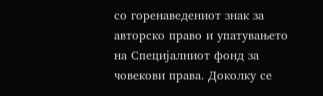со горенаведениот знак за авторско право и упатувањето на Специјалниот фонд за човекови права. Доколку се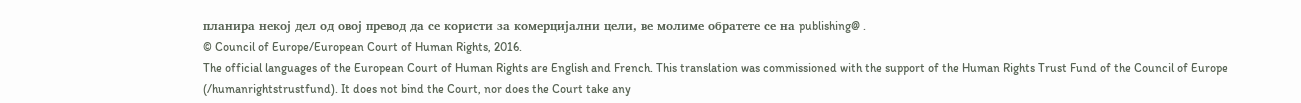планира некој дел од овој превод да се користи за комерцијални цели, ве молиме обратете се на publishing@ .
© Council of Europe/European Court of Human Rights, 2016.
The official languages of the European Court of Human Rights are English and French. This translation was commissioned with the support of the Human Rights Trust Fund of the Council of Europe (/humanrightstrustfund). It does not bind the Court, nor does the Court take any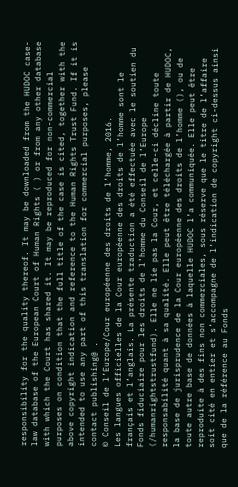responsibility for the quality thereof. It may be downloaded from the HUDOC case-law database of the European Court of Human Rights ( ) or from any other database with which the Court has shared it. It may be reproduced for non-commercial purposes on condition that the full title of the case is cited, together with the above copyright indication and reference to the Human Rights Trust Fund. If it is intended to use any part of this translation for commercial purposes, please contact publishing@ .
© Conseil de l’Europe/Cour européenne des droits de l’homme, 2016.
Les langues officielles de la Cour européenne des droits de l’homme sont le français et l’anglais. La présente traduction a été effectuée avec le soutien du Fonds fiduciaire pour les droits de l’homme du Conseil de l’Europe (/humanrightstrustfund). Elle ne lie pas la Cour, et celle-ci décline toute responsabilité quant à sa qualité. Elle peut être téléchargée à partir de HUDOC, la base de jurisprudence de la Cour européenne des droits de l’homme (), ou de toute autre base de données à laquelle HUDOC l’a communiquée. Elle peut être reproduite à des fins non commerciales, sous réserve que le titre de l’affaire soit cité en entier et s’accompagne de l’indication de copyright ci-dessus ainsi que de la référence au Fonds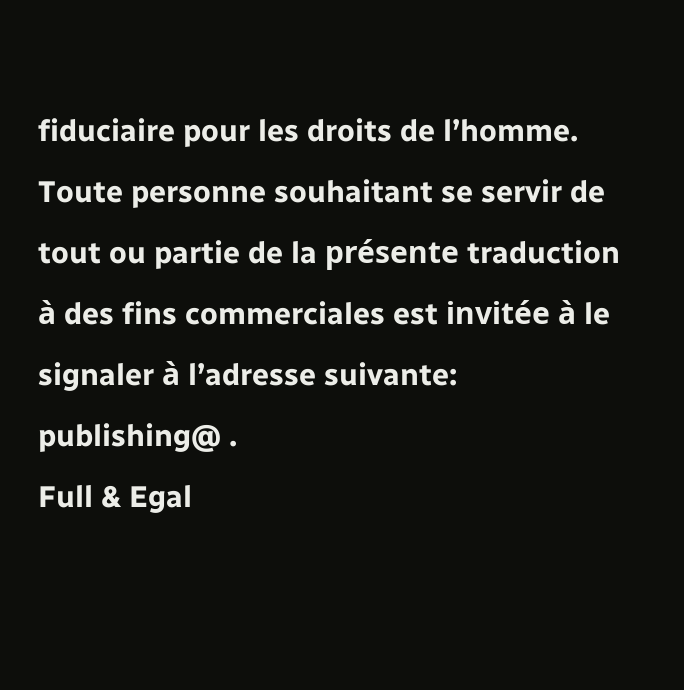fiduciaire pour les droits de l’homme. Toute personne souhaitant se servir de tout ou partie de la présente traduction à des fins commerciales est invitée à le signaler à l’adresse suivante: publishing@ .
Full & Egal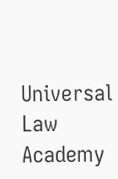Universal Law Academy